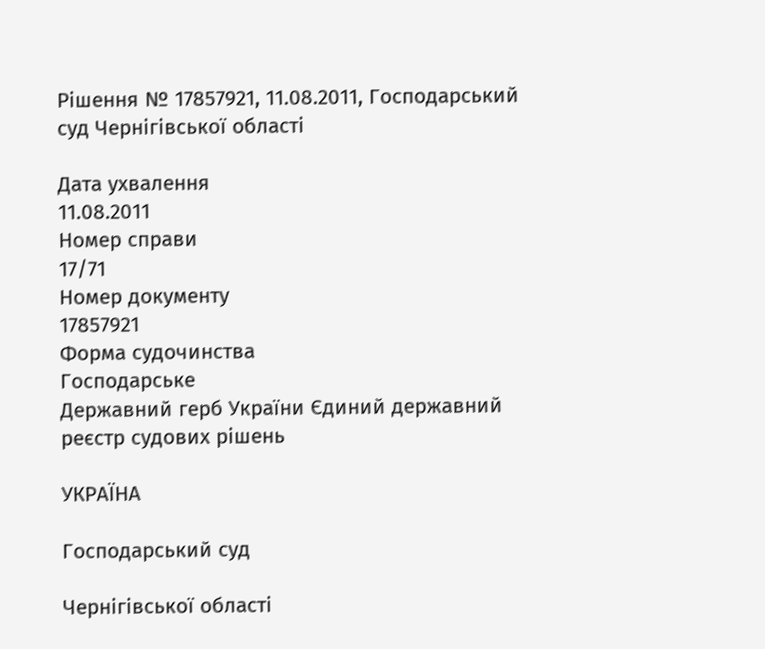Рішення № 17857921, 11.08.2011, Господарський суд Чернігівської області

Дата ухвалення
11.08.2011
Номер справи
17/71
Номер документу
17857921
Форма судочинства
Господарське
Державний герб України Єдиний державний реєстр судових рішень

УКРАЇНА

Господарський суд

Чернігівської області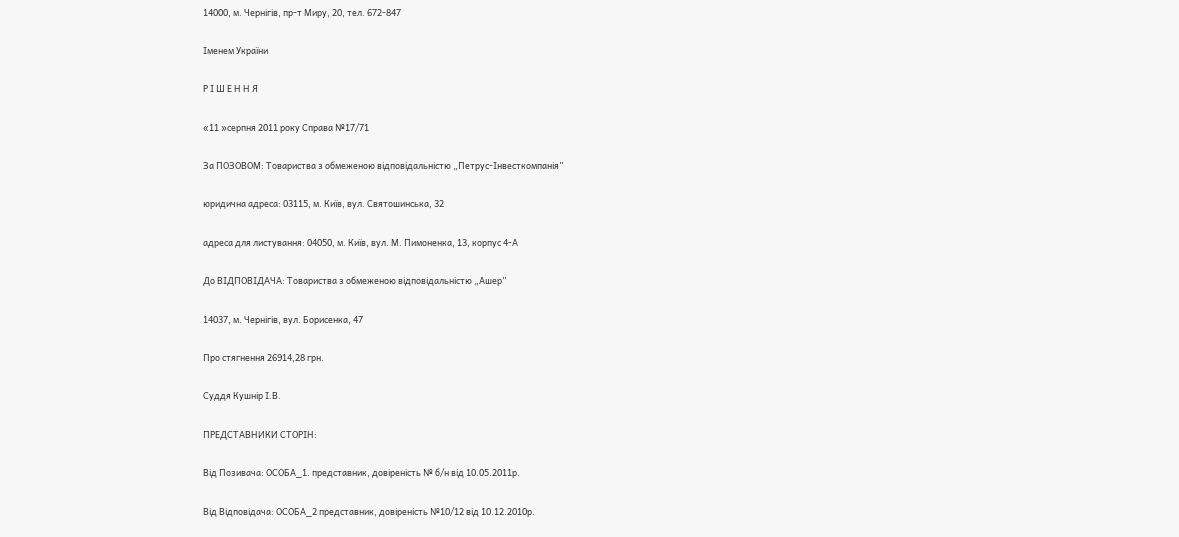14000, м. Чернігів, пр-т Миру, 20, тел. 672-847

Іменем України

Р І Ш Е Н Н Я

«11 »серпня 2011 року Справа №17/71

За ПОЗОВОМ: Товариства з обмеженою відповідальністю „Петрус-Інвесткомпанія”

юридична адреса: 03115, м. Київ, вул. Святошинська, 32

адреса для листування: 04050, м. Київ, вул. М. Пимоненка, 13, корпус 4-А

До ВІДПОВІДАЧА: Товариства з обмеженою відповідальністю „Ашер”

14037, м. Чернігів, вул. Борисенка, 47

Про стягнення 26914,28 грн.

Суддя Кушнір І.В.

ПРЕДСТАВНИКИ СТОРІН:

Від Позивача: ОСОБА_1. представник, довіреність № б/н від 10.05.2011р.

Від Відповідача: ОСОБА_2 представник, довіреність №10/12 від 10.12.2010р.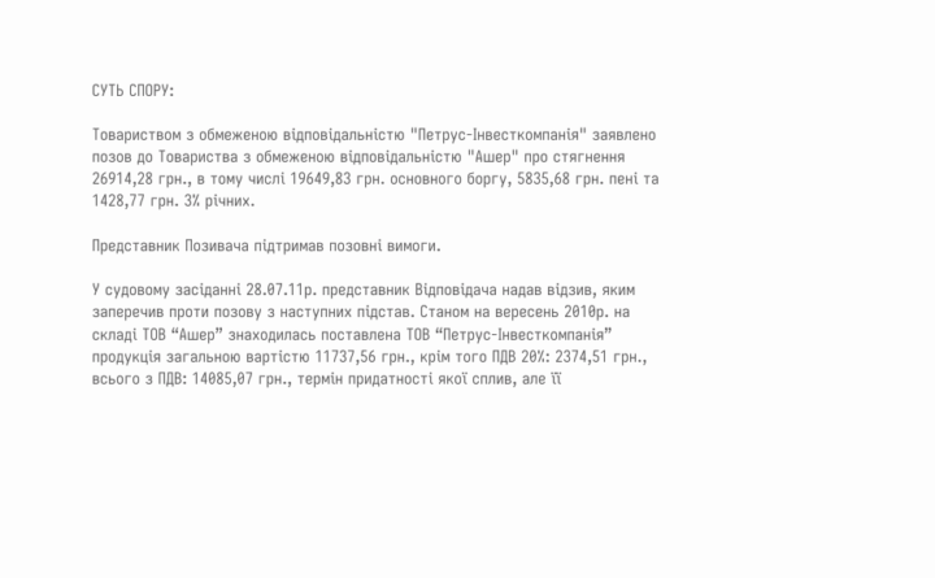СУТЬ СПОРУ:

Товариством з обмеженою відповідальністю "Петрус-Інвесткомпанія" заявлено позов до Товариства з обмеженою відповідальністю "Ашер" про стягнення 26914,28 грн., в тому числі 19649,83 грн. основного боргу, 5835,68 грн. пені та 1428,77 грн. 3% річних.

Представник Позивача підтримав позовні вимоги.

У судовому засіданні 28.07.11р. представник Відповідача надав відзив, яким заперечив проти позову з наступних підстав. Станом на вересень 2010р. на складі ТОВ “Ашер” знаходилась поставлена ТОВ “Петрус-Інвесткомпанія” продукція загальною вартістю 11737,56 грн., крім того ПДВ 20%: 2374,51 грн., всього з ПДВ: 14085,07 грн., термін придатності якої сплив, але її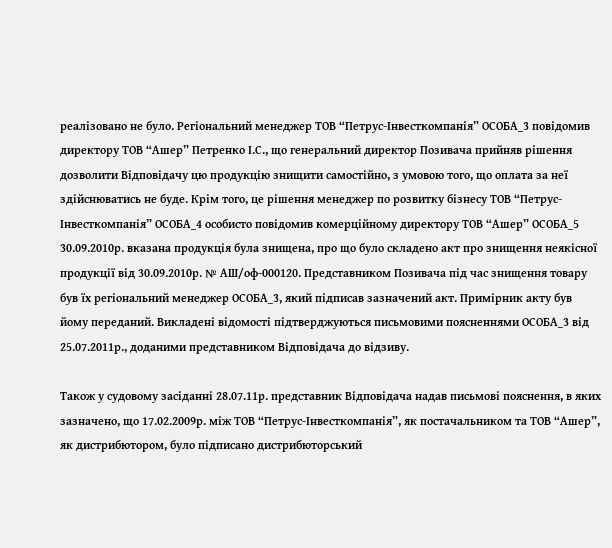реалізовано не було. Регіональний менеджер ТОВ “Петрус-Інвесткомпанія” ОСОБА_3 повідомив директору ТОВ “Ашер” Петренко І.С., що генеральний директор Позивача прийняв рішення дозволити Відповідачу цю продукцію знищити самостійно, з умовою того, що оплата за неї здійснюватись не буде. Крім того, це рішення менеджер по розвитку бізнесу ТОВ “Петрус-Інвесткомпанія” ОСОБА_4 особисто повідомив комерційному директору ТОВ “Ашер” ОСОБА_5 30.09.2010р. вказана продукція була знищена, про що було складено акт про знищення неякісної продукції від 30.09.2010р. № АШ/оф-000120. Представником Позивача під час знищення товару був їх регіональний менеджер ОСОБА_3, який підписав зазначений акт. Примірник акту був йому переданий. Викладені відомості підтверджуються письмовими поясненнями ОСОБА_3 від 25.07.2011р., доданими представником Відповідача до відзиву.

Також у судовому засіданні 28.07.11р. представник Відповідача надав письмові пояснення, в яких зазначено, що 17.02.2009р. між ТОВ “Петрус-Інвесткомпанія”, як постачальником та ТОВ “Ашер”, як дистрибютором, було підписано дистрибюторський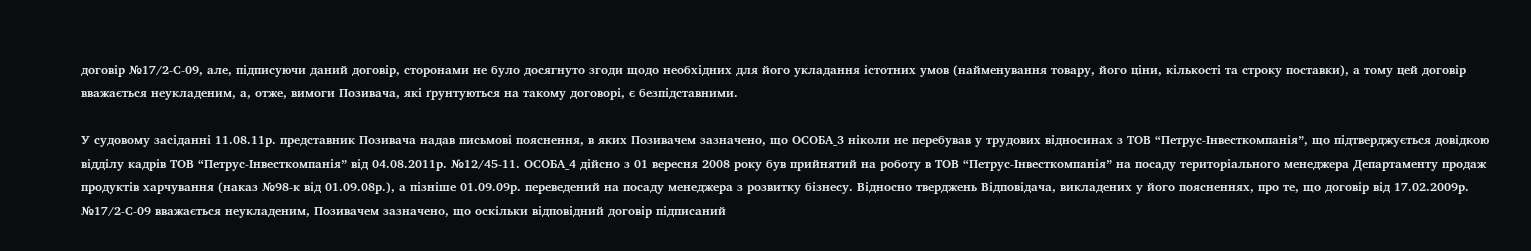договір №17/2-С-09, але, підписуючи даний договір, сторонами не було досягнуто згоди щодо необхідних для його укладання істотних умов (найменування товару, його ціни, кількості та строку поставки), а тому цей договір вважається неукладеним, а, отже, вимоги Позивача, які ґрунтуються на такому договорі, є безпідставними.

У судовому засіданні 11.08.11р. представник Позивача надав письмові пояснення, в яких Позивачем зазначено, що ОСОБА_3 ніколи не перебував у трудових відносинах з ТОВ “Петрус-Інвесткомпанія”, що підтверджується довідкою відділу кадрів ТОВ “Петрус-Інвесткомпанія” від 04.08.2011р. №12/45-11. ОСОБА_4 дійсно з 01 вересня 2008 року був прийнятий на роботу в ТОВ “Петрус-Інвесткомпанія” на посаду територіального менеджера Департаменту продаж продуктів харчування (наказ №98-к від 01.09.08р.), а пізніше 01.09.09р. переведений на посаду менеджера з розвитку бізнесу. Відносно тверджень Відповідача, викладених у його поясненнях, про те, що договір від 17.02.2009р. №17/2-С-09 вважається неукладеним, Позивачем зазначено, що оскільки відповідний договір підписаний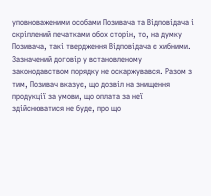уповноваженими особами Позивача та Відповідача і скріплений печатками обох сторін, то, на думку Позивача, такі твердження Відповідача є хибними. Зазначений договір у встановленому законодавством порядку не оскаржувався. Разом з тим, Позивач вказує, що дозвіл на знищення продукції за умови, що оплата за неї здійснюватися не буде, про що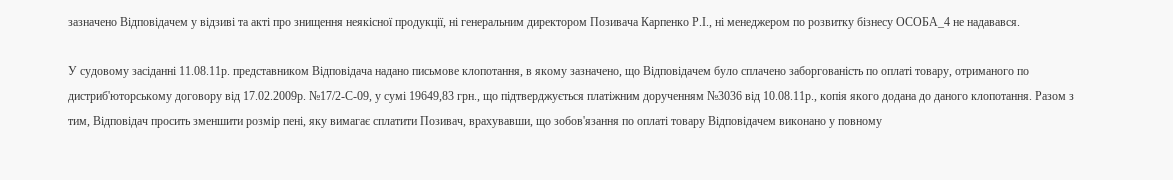зазначено Відповідачем у відзиві та акті про знищення неякісної продукції, ні генеральним директором Позивача Карпенко Р.І., ні менеджером по розвитку бізнесу ОСОБА_4 не надавався.

У судовому засіданні 11.08.11р. представником Відповідача надано письмове клопотання, в якому зазначено, що Відповідачем було сплачено заборгованість по оплаті товару, отриманого по дистриб'юторському договору від 17.02.2009р. №17/2-С-09, у сумі 19649,83 грн., що підтверджується платіжним дорученням №3036 від 10.08.11р., копія якого додана до даного клопотання. Разом з тим, Відповідач просить зменшити розмір пені, яку вимагає сплатити Позивач, врахувавши, що зобов'язання по оплаті товару Відповідачем виконано у повному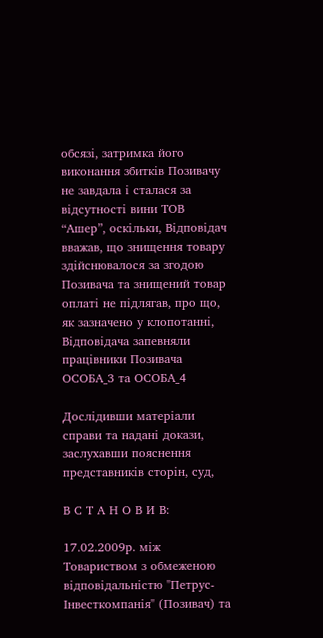обсязі, затримка його виконання збитків Позивачу не завдала і сталася за відсутності вини ТОВ “Ашер”, оскільки, Відповідач вважав, що знищення товару здійснювалося за згодою Позивача та знищений товар оплаті не підлягав, про що, як зазначено у клопотанні, Відповідача запевняли працівники Позивача ОСОБА_3 та ОСОБА_4

Дослідивши матеріали справи та надані докази, заслухавши пояснення представників сторін, суд,

В С Т А Н О В И В:

17.02.2009р. між Товариством з обмеженою відповідальністю "Петрус-Інвесткомпанія" (Позивач) та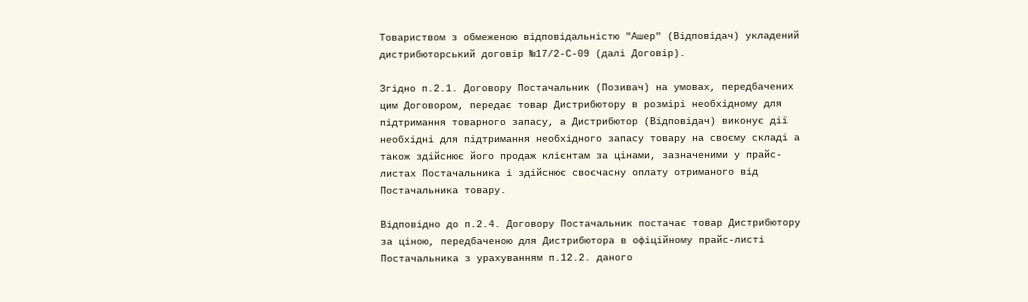Товариством з обмеженою відповідальністю "Ашер" (Відповідач) укладений дистрибюторський договір №17/2-С-09 (далі Договір).

Згідно п.2.1. Договору Постачальник (Позивач) на умовах, передбачених цим Договором, передає товар Дистрибютору в розмірі необхідному для підтримання товарного запасу, а Дистрибютор (Відповідач) виконує дії необхідні для підтримання необхідного запасу товару на своєму складі а також здійснює його продаж клієнтам за цінами, зазначеними у прайс-листах Постачальника і здійснює своєчасну оплату отриманого від Постачальника товару.

Відповідно до п.2.4. Договору Постачальник постачає товар Дистрибютору за ціною, передбаченою для Дистрибютора в офіційному прайс-листі Постачальника з урахуванням п.12.2. даного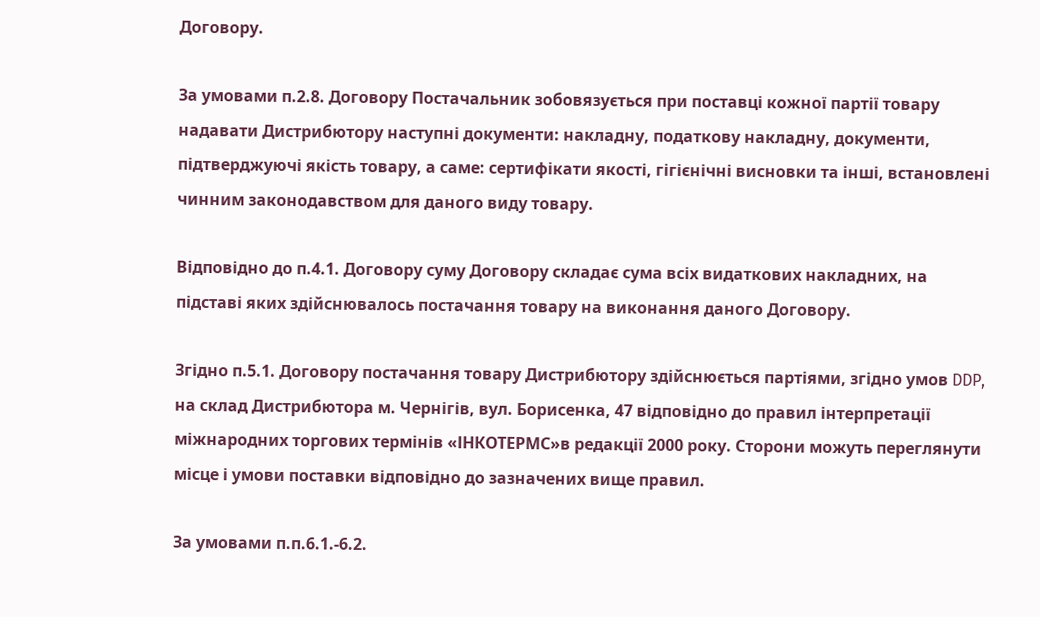Договору.

За умовами п.2.8. Договору Постачальник зобовязується при поставці кожної партії товару надавати Дистрибютору наступні документи: накладну, податкову накладну, документи, підтверджуючі якість товару, а саме: сертифікати якості, гігієнічні висновки та інші, встановлені чинним законодавством для даного виду товару.

Відповідно до п.4.1. Договору суму Договору складає сума всіх видаткових накладних, на підставі яких здійснювалось постачання товару на виконання даного Договору.

Згідно п.5.1. Договору постачання товару Дистрибютору здійснюється партіями, згідно умов DDP, на склад Дистрибютора м. Чернігів, вул. Борисенка, 47 відповідно до правил інтерпретації міжнародних торгових термінів «ІНКОТЕРМС»в редакції 2000 року. Сторони можуть переглянути місце і умови поставки відповідно до зазначених вище правил.

За умовами п.п.6.1.-6.2.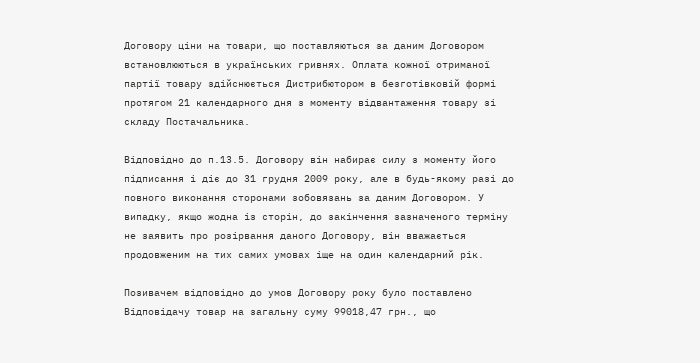Договору ціни на товари, що поставляються за даним Договором встановлюються в українських гривнях. Оплата кожної отриманої партії товару здійснюється Дистрибютором в безготівковій формі протягом 21 календарного дня з моменту відвантаження товару зі складу Постачальника.

Відповідно до п.13.5. Договору він набирає силу з моменту його підписання і діє до 31 грудня 2009 року, але в будь-якому разі до повного виконання сторонами зобовязань за даним Договором. У випадку, якщо жодна із сторін, до закінчення зазначеного терміну не заявить про розірвання даного Договору, він вважається продовженим на тих самих умовах іще на один календарний рік.

Позивачем відповідно до умов Договору року було поставлено Відповідачу товар на загальну суму 99018,47 грн., що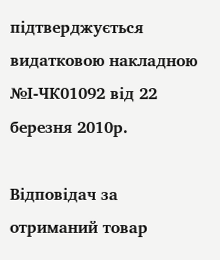підтверджується видатковою накладною №І-ЧК01092 від 22 березня 2010р.

Відповідач за отриманий товар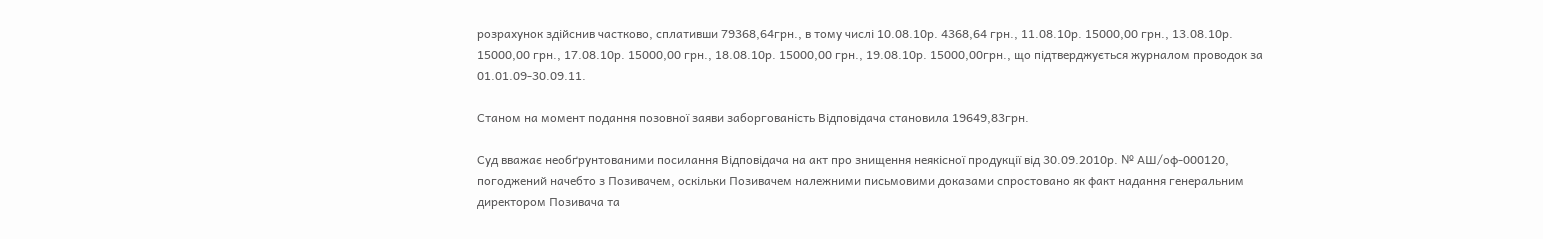розрахунок здійснив частково, сплативши 79368,64грн., в тому числі 10.08.10р. 4368,64 грн., 11.08.10р. 15000,00 грн., 13.08.10р. 15000,00 грн., 17.08.10р. 15000,00 грн., 18.08.10р. 15000,00 грн., 19.08.10р. 15000,00грн., що підтверджується журналом проводок за 01.01.09-30.09.11.

Станом на момент подання позовної заяви заборгованість Відповідача становила 19649,83грн.

Суд вважає необґрунтованими посилання Відповідача на акт про знищення неякісної продукції від 30.09.2010р. № АШ/оф-000120, погоджений начебто з Позивачем, оскільки Позивачем належними письмовими доказами спростовано як факт надання генеральним директором Позивача та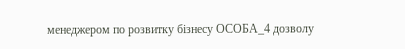менеджером по розвитку бізнесу ОСОБА_4 дозволу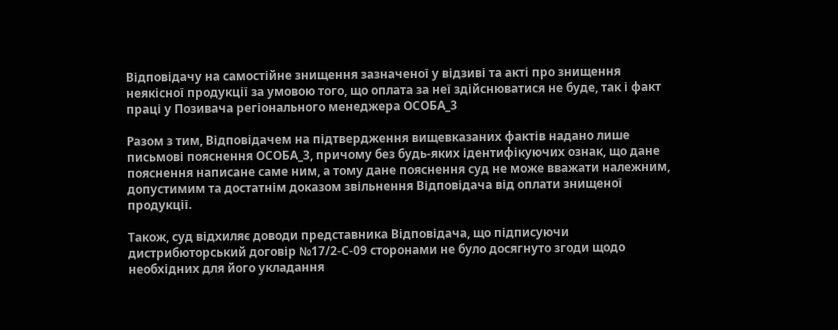Відповідачу на самостійне знищення зазначеної у відзиві та акті про знищення неякісної продукції за умовою того, що оплата за неї здійснюватися не буде, так і факт праці у Позивача регіонального менеджера ОСОБА_3

Разом з тим, Відповідачем на підтвердження вищевказаних фактів надано лише письмові пояснення ОСОБА_3, причому без будь-яких ідентифікуючих ознак, що дане пояснення написане саме ним, а тому дане пояснення суд не може вважати належним, допустимим та достатнім доказом звільнення Відповідача від оплати знищеної продукції.

Також, суд відхиляє доводи представника Відповідача, що підписуючи дистрибюторський договір №17/2-С-09 сторонами не було досягнуто згоди щодо необхідних для його укладання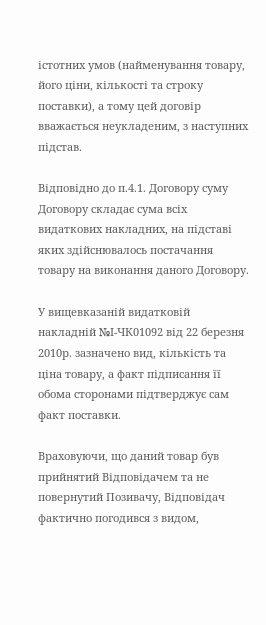істотних умов (найменування товару, його ціни, кількості та строку поставки), а тому цей договір вважається неукладеним, з наступних підстав.

Відповідно до п.4.1. Договору суму Договору складає сума всіх видаткових накладних, на підставі яких здійснювалось постачання товару на виконання даного Договору.

У вищевказаній видатковій накладній №І-ЧК01092 від 22 березня 2010р. зазначено вид, кількість та ціна товару, а факт підписання її обома сторонами підтверджує сам факт поставки.

Враховуючи, що даний товар був прийнятий Відповідачем та не повернутий Позивачу, Відповідач фактично погодився з видом,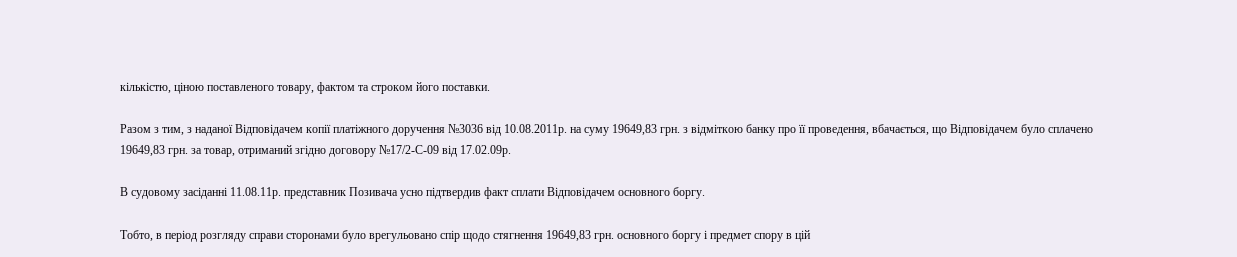кількістю, ціною поставленого товару, фактом та строком його поставки.

Разом з тим, з наданої Відповідачем копії платіжного доручення №3036 від 10.08.2011р. на суму 19649,83 грн. з відміткою банку про її проведення, вбачається, що Відповідачем було сплачено 19649,83 грн. за товар, отриманий згідно договору №17/2-С-09 від 17.02.09р.

В судовому засіданні 11.08.11р. представник Позивача усно підтвердив факт сплати Відповідачем основного боргу.

Тобто, в період розгляду справи сторонами було врегульовано спір щодо стягнення 19649,83 грн. основного боргу і предмет спору в цій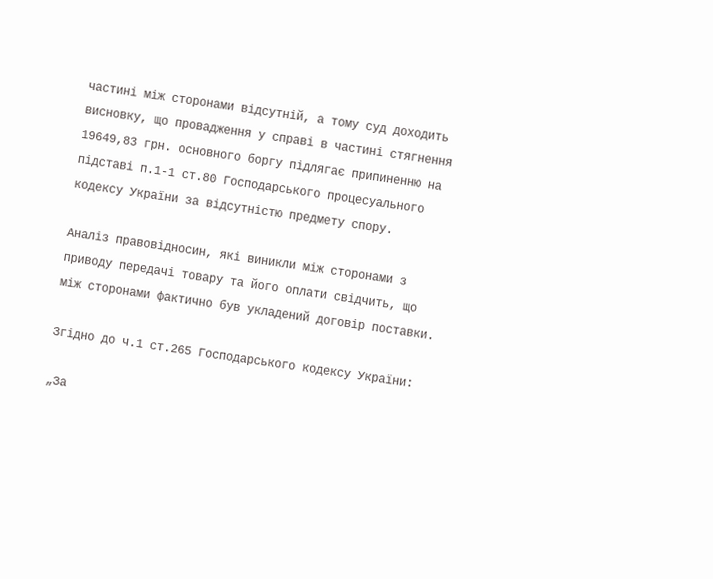частині між сторонами відсутній, а тому суд доходить висновку, що провадження у справі в частині стягнення 19649,83 грн. основного боргу підлягає припиненню на підставі п.1-1 ст.80 Господарського процесуального кодексу України за відсутністю предмету спору.

Аналіз правовідносин, які виникли між сторонами з приводу передачі товару та його оплати свідчить, що між сторонами фактично був укладений договір поставки.

Згідно до ч.1 ст.265 Господарського кодексу України:

„За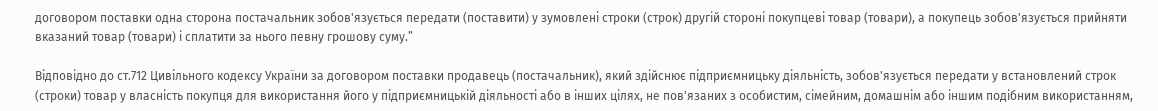договором поставки одна сторона постачальник зобов'язується передати (поставити) у зумовлені строки (строк) другій стороні покупцеві товар (товари), а покупець зобов'язується прийняти вказаний товар (товари) і сплатити за нього певну грошову суму.”

Відповідно до ст.712 Цивільного кодексу України за договором поставки продавець (постачальник), який здійснює підприємницьку діяльність, зобов'язується передати у встановлений строк (строки) товар у власність покупця для використання його у підприємницькій діяльності або в інших цілях, не пов'язаних з особистим, сімейним, домашнім або іншим подібним використанням,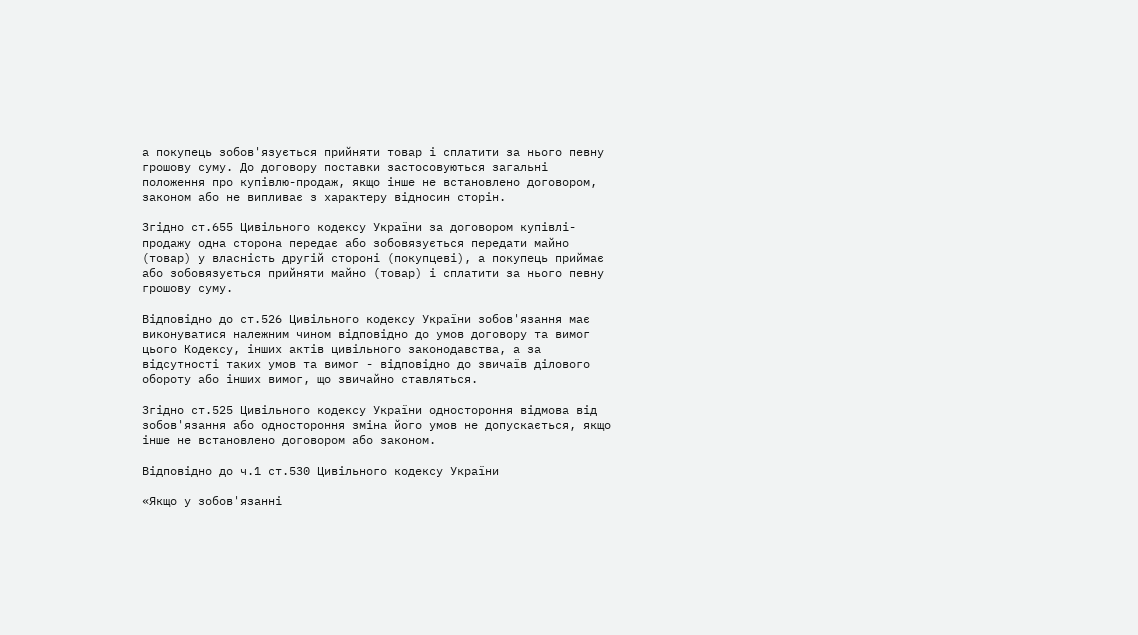а покупець зобов'язується прийняти товар і сплатити за нього певну грошову суму. До договору поставки застосовуються загальні положення про купівлю-продаж, якщо інше не встановлено договором, законом або не випливає з характеру відносин сторін.

Згідно ст.655 Цивільного кодексу України за договором купівлі-продажу одна сторона передає або зобовязується передати майно (товар) у власність другій стороні (покупцеві), а покупець приймає або зобовязується прийняти майно (товар) і сплатити за нього певну грошову суму.

Відповідно до ст.526 Цивільного кодексу України зобов'язання має виконуватися належним чином відповідно до умов договору та вимог цього Кодексу, інших актів цивільного законодавства, а за відсутності таких умов та вимог - відповідно до звичаїв ділового обороту або інших вимог, що звичайно ставляться.

Згідно ст.525 Цивільного кодексу України одностороння відмова від зобов'язання або одностороння зміна його умов не допускається, якщо інше не встановлено договором або законом.

Відповідно до ч.1 ст.530 Цивільного кодексу України

«Якщо у зобов'язанні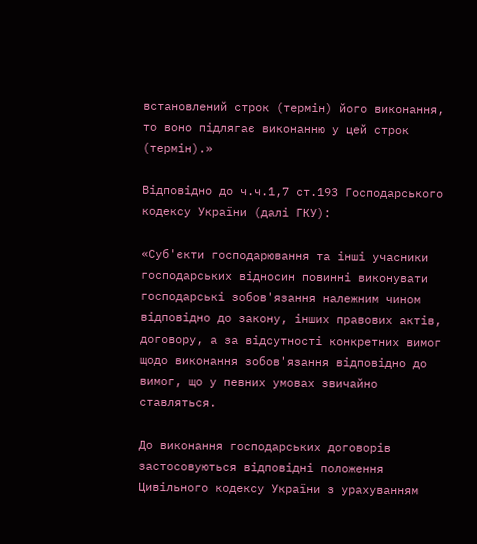встановлений строк (термін) його виконання, то воно підлягає виконанню у цей строк (термін).»

Відповідно до ч.ч.1,7 ст.193 Господарського кодексу України (далі ГКУ):

«Суб'єкти господарювання та інші учасники господарських відносин повинні виконувати господарські зобов'язання належним чином відповідно до закону, інших правових актів, договору, а за відсутності конкретних вимог щодо виконання зобов'язання відповідно до вимог, що у певних умовах звичайно ставляться.

До виконання господарських договорів застосовуються відповідні положення Цивільного кодексу України з урахуванням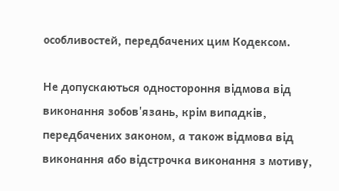особливостей, передбачених цим Кодексом.

Не допускаються одностороння відмова від виконання зобов'язань, крім випадків, передбачених законом, а також відмова від виконання або відстрочка виконання з мотиву,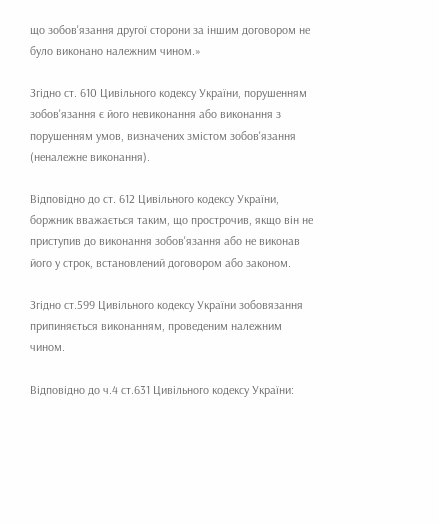що зобов'язання другої сторони за іншим договором не було виконано належним чином.»

Згідно ст. 610 Цивільного кодексу України, порушенням зобов'язання є його невиконання або виконання з порушенням умов, визначених змістом зобов'язання (неналежне виконання).

Відповідно до ст. 612 Цивільного кодексу України, боржник вважається таким, що прострочив, якщо він не приступив до виконання зобов'язання або не виконав його у строк, встановлений договором або законом.

Згідно ст.599 Цивільного кодексу України зобовязання припиняється виконанням, проведеним належним чином.

Відповідно до ч.4 ст.631 Цивільного кодексу України: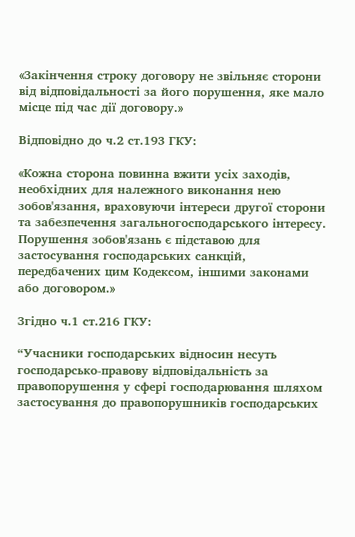«Закінчення строку договору не звільняє сторони від відповідальності за його порушення, яке мало місце під час дії договору.»

Відповідно до ч.2 ст.193 ГКУ:

«Кожна сторона повинна вжити усіх заходів, необхідних для належного виконання нею зобов'язання, враховуючи інтереси другої сторони та забезпечення загальногосподарського інтересу. Порушення зобов'язань є підставою для застосування господарських санкцій, передбачених цим Кодексом, іншими законами або договором.»

Згідно ч.1 ст.216 ГКУ:

“Учасники господарських відносин несуть господарсько-правову відповідальність за правопорушення у сфері господарювання шляхом застосування до правопорушників господарських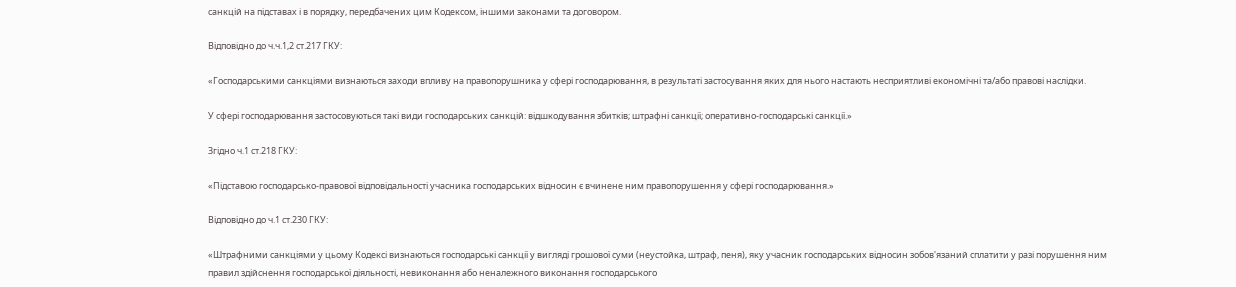санкцій на підставах і в порядку, передбачених цим Кодексом, іншими законами та договором.

Відповідно до ч.ч.1,2 ст.217 ГКУ:

«Господарськими санкціями визнаються заходи впливу на правопорушника у сфері господарювання, в результаті застосування яких для нього настають несприятливі економічні та/або правові наслідки.

У сфері господарювання застосовуються такі види господарських санкцій: відшкодування збитків; штрафні санкції; оперативно-господарські санкції.»

Згідно ч.1 ст.218 ГКУ:

«Підставою господарсько-правової відповідальності учасника господарських відносин є вчинене ним правопорушення у сфері господарювання.»

Відповідно до ч.1 ст.230 ГКУ:

«Штрафними санкціями у цьому Кодексі визнаються господарські санкції у вигляді грошової суми (неустойка, штраф, пеня), яку учасник господарських відносин зобов'язаний сплатити у разі порушення ним правил здійснення господарської діяльності, невиконання або неналежного виконання господарського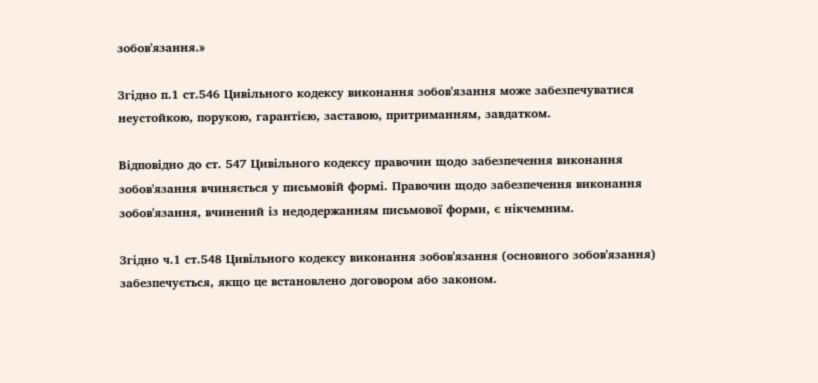зобов'язання.»

Згідно п.1 ст.546 Цивільного кодексу виконання зобов'язання може забезпечуватися неустойкою, порукою, гарантією, заставою, притриманням, завдатком.

Відповідно до ст. 547 Цивільного кодексу правочин щодо забезпечення виконання зобов'язання вчиняється у письмовій формі. Правочин щодо забезпечення виконання зобов'язання, вчинений із недодержанням письмової форми, є нікчемним.

Згідно ч.1 ст.548 Цивільного кодексу виконання зобов'язання (основного зобов'язання) забезпечується, якщо це встановлено договором або законом.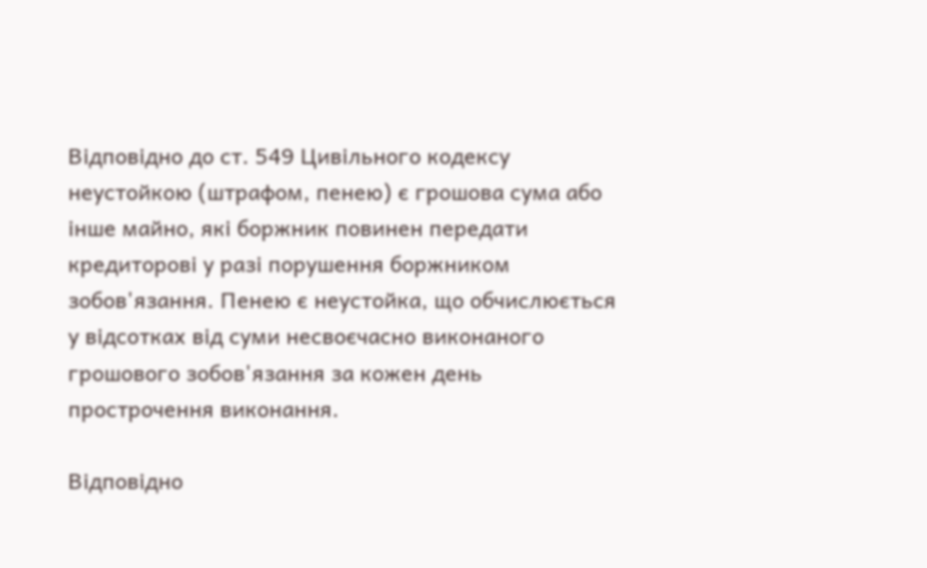Відповідно до ст. 549 Цивільного кодексу неустойкою (штрафом, пенею) є грошова сума або інше майно, які боржник повинен передати кредиторові у разі порушення боржником зобов'язання. Пенею є неустойка, що обчислюється у відсотках від суми несвоєчасно виконаного грошового зобов'язання за кожен день прострочення виконання.

Відповідно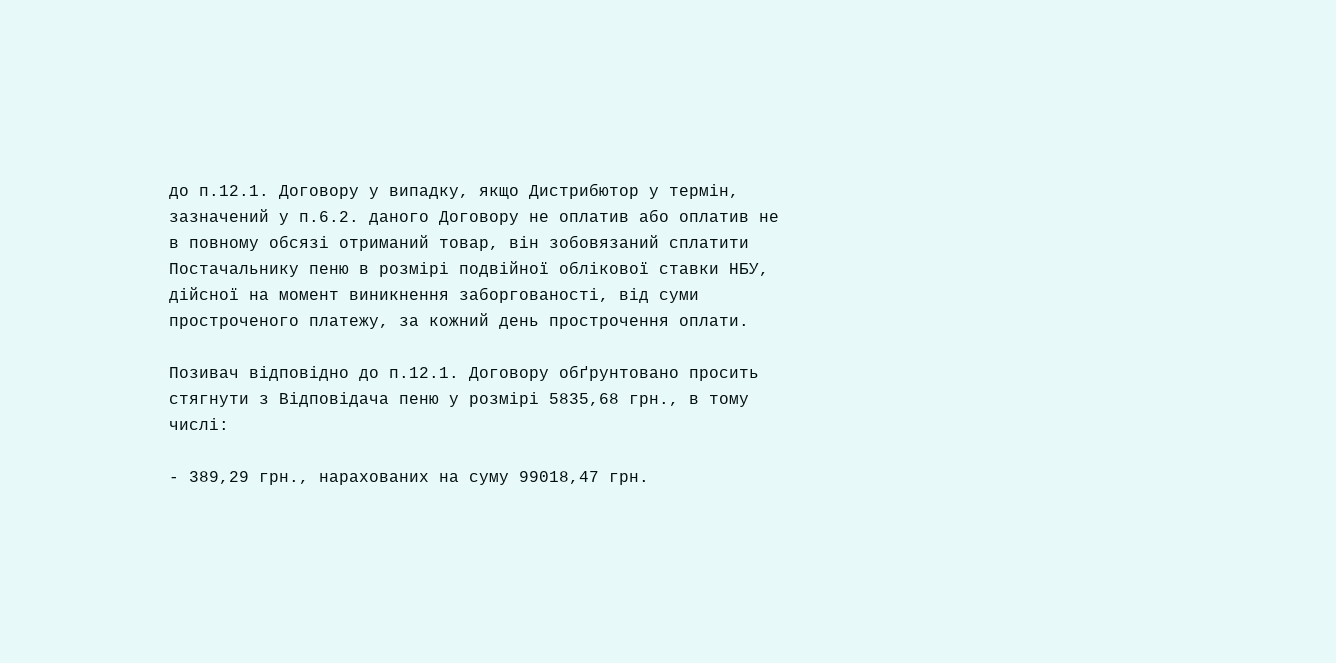до п.12.1. Договору у випадку, якщо Дистрибютор у термін, зазначений у п.6.2. даного Договору не оплатив або оплатив не в повному обсязі отриманий товар, він зобовязаний сплатити Постачальнику пеню в розмірі подвійної облікової ставки НБУ, дійсної на момент виникнення заборгованості, від суми простроченого платежу, за кожний день прострочення оплати.

Позивач відповідно до п.12.1. Договору обґрунтовано просить стягнути з Відповідача пеню у розмірі 5835,68 грн., в тому числі:

- 389,29 грн., нарахованих на суму 99018,47 грн.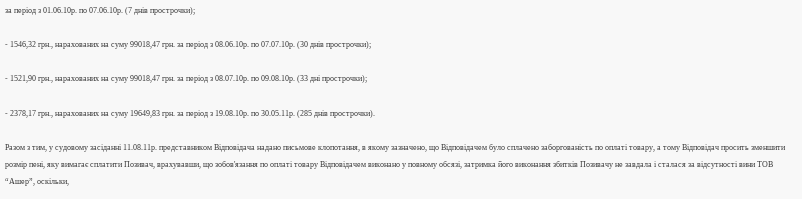за період з 01.06.10р. по 07.06.10р. (7 днів прострочки);

- 1546,32 грн., нарахованих на суму 99018,47 грн. за період з 08.06.10р. по 07.07.10р. (30 днів прострочки);

- 1521,90 грн., нарахованих на суму 99018,47 грн. за період з 08.07.10р. по 09.08.10р. (33 дні прострочки);

- 2378,17 грн., нарахованих на суму 19649,83 грн. за період з 19.08.10р. по 30.05.11р. (285 днів прострочки).

Разом з тим, у судовому засіданні 11.08.11р. представником Відповідача надано письмове клопотання, в якому зазначено, що Відповідачем було сплачено заборгованість по оплаті товару, а тому Відповідач просить зменшити розмір пені, яку вимагає сплатити Позивач, врахувавши, що зобов'язання по оплаті товару Відповідачем виконано у повному обсязі, затримка його виконання збитків Позивачу не завдала і сталася за відсутності вини ТОВ “Ашер”, оскільки,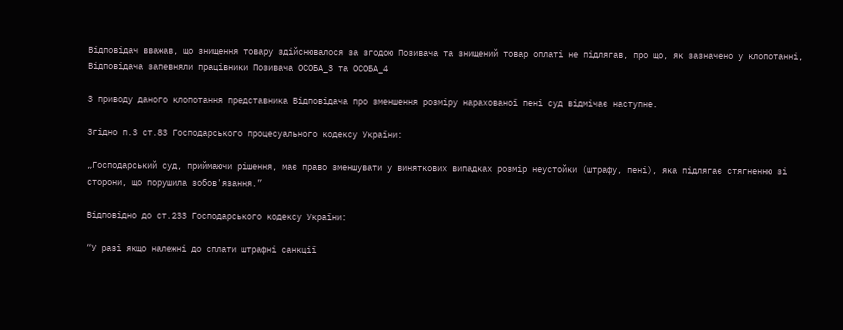Відповідач вважав, що знищення товару здійснювалося за згодою Позивача та знищений товар оплаті не підлягав, про що, як зазначено у клопотанні, Відповідача запевняли працівники Позивача ОСОБА_3 та ОСОБА_4

З приводу даного клопотання представника Відповідача про зменшення розміру нарахованої пені суд відмічає наступне.

Згідно п.3 ст.83 Господарського процесуального кодексу України:

„Господарський суд, приймаючи рішення, має право зменшувати у виняткових випадках розмір неустойки (штрафу, пені), яка підлягає стягненню зі сторони, що порушила зобов'язання.”

Відповідно до ст.233 Господарського кодексу України:

“У разі якщо належні до сплати штрафні санкції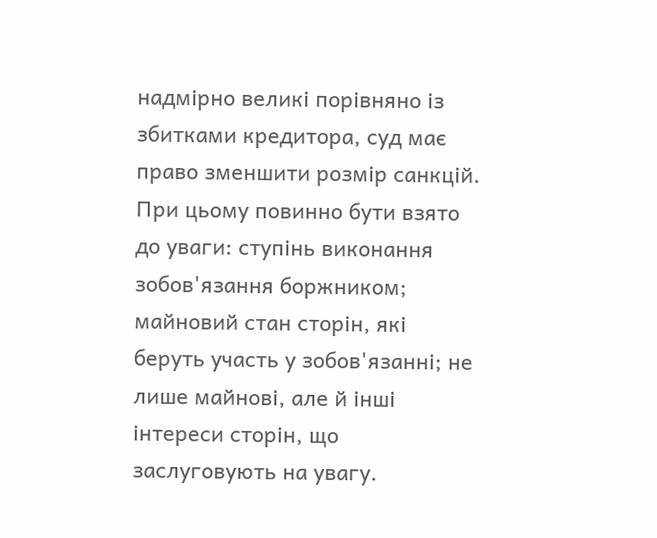надмірно великі порівняно із збитками кредитора, суд має право зменшити розмір санкцій. При цьому повинно бути взято до уваги: ступінь виконання зобов'язання боржником; майновий стан сторін, які беруть участь у зобов'язанні; не лише майнові, але й інші інтереси сторін, що заслуговують на увагу.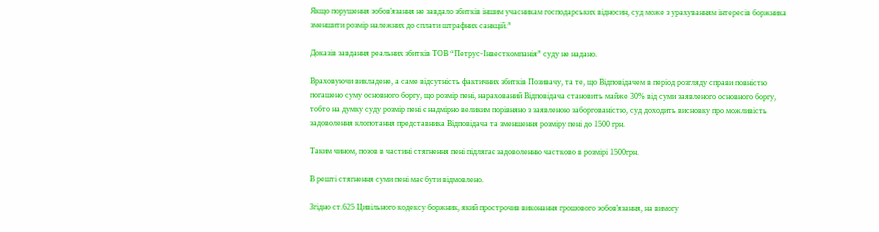Якщо порушення зобов'язання не завдало збитків іншим учасникам господарських відносин, суд може з урахуванням інтересів боржника зменшити розмір належних до сплати штрафних санкцій.”

Доказів завдання реальних збитків ТОВ “Петрус-Інвесткомпанія” суду не надано.

Враховуючи викладене, а саме відсутність фактичних збитків Позивачу, та те, що Відповідачем в період розгляду справи повністю погашено суму основного боргу, що розмір пені, нарахований Відповідача становить майже 30% від суми заявленого основного боргу, тобто на думку суду розмір пені є надмірно великим порівняно з заявленою заборгованістю, суд доходить висновку про можливість задоволення клопотання представника Відповідача та зменшення розміру пені до 1500 грн.

Таким чином, позов в частині стягнення пені підлягає задоволенню частково в розмірі 1500грн.

В решті стягнення суми пені має бути відмовлено.

Згідно ст.625 Цивільного кодексу боржник, який прострочив виконання грошового зобов'язання, на вимогу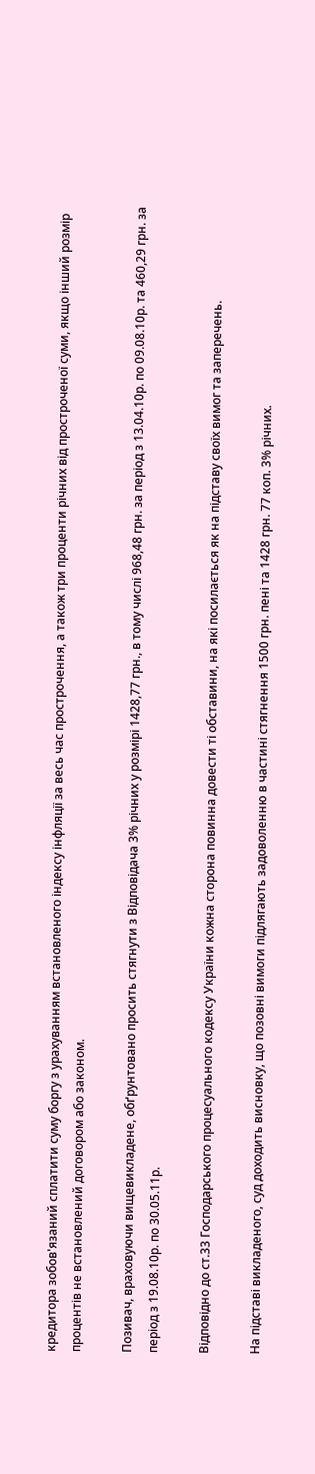кредитора зобов'язаний сплатити суму боргу з урахуванням встановленого індексу інфляції за весь час прострочення, а також три проценти річних від простроченої суми, якщо інший розмір процентів не встановлений договором або законом.

Позивач, враховуючи вищевикладене, обґрунтовано просить стягнути з Відповідача 3% річних у розмірі 1428,77 грн., в тому числі 968,48 грн. за період з 13.04.10р. по 09.08.10р. та 460,29 грн. за період з 19.08.10р. по 30.05.11р.

Відповідно до ст.33 Господарського процесуального кодексу України кожна сторона повинна довести ті обставини, на які посилається як на підставу своїх вимог та заперечень.

На підставі викладеного, суд доходить висновку, що позовні вимоги підлягають задоволенню в частині стягнення 1500 грн. пені та 1428 грн. 77 коп. 3% річних.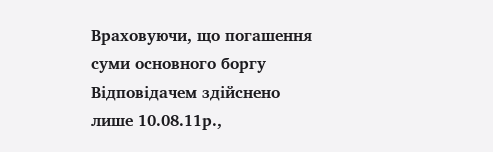Враховуючи, що погашення суми основного боргу Відповідачем здійснено лише 10.08.11р.,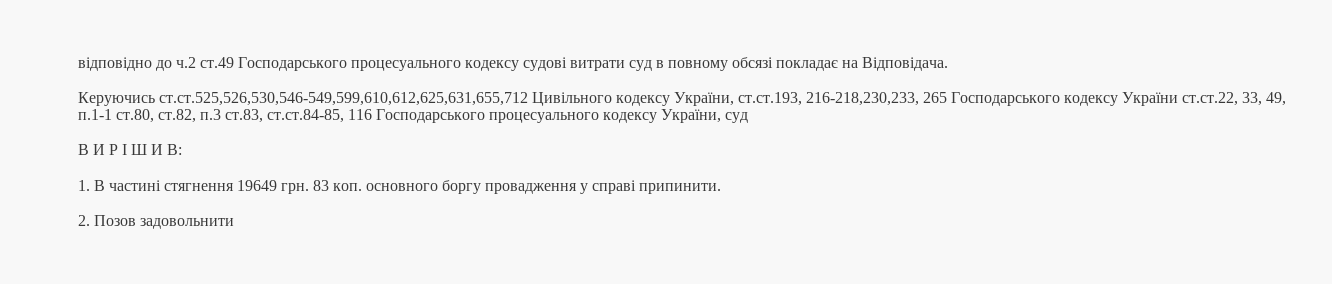відповідно до ч.2 ст.49 Господарського процесуального кодексу судові витрати суд в повному обсязі покладає на Відповідача.

Керуючись ст.ст.525,526,530,546-549,599,610,612,625,631,655,712 Цивільного кодексу України, ст.ст.193, 216-218,230,233, 265 Господарського кодексу України ст.ст.22, 33, 49, п.1-1 ст.80, ст.82, п.3 ст.83, ст.ст.84-85, 116 Господарського процесуального кодексу України, суд

В И Р І Ш И В:

1. В частині стягнення 19649 грн. 83 коп. основного боргу провадження у справі припинити.

2. Позов задовольнити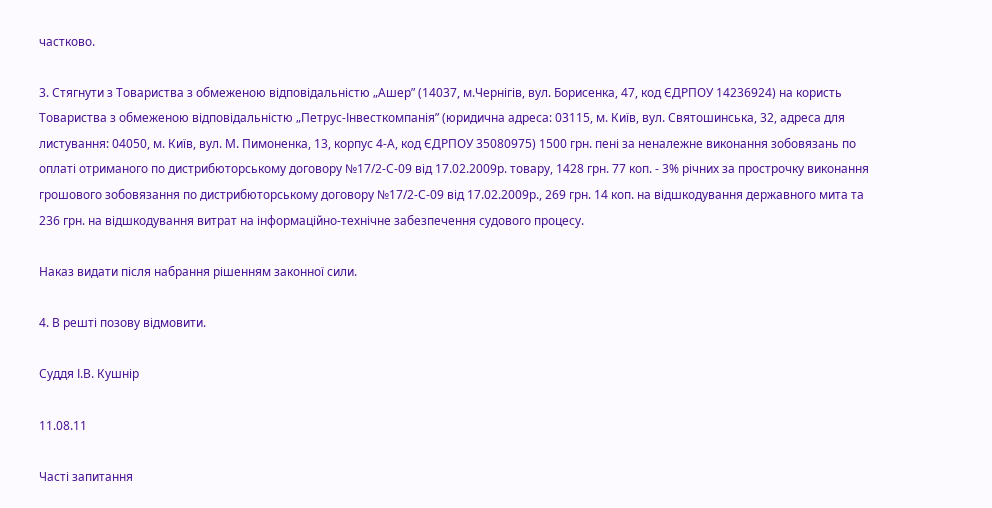частково.

3. Стягнути з Товариства з обмеженою відповідальністю „Ашер” (14037, м.Чернігів, вул. Борисенка, 47, код ЄДРПОУ 14236924) на користь Товариства з обмеженою відповідальністю „Петрус-Інвесткомпанія” (юридична адреса: 03115, м. Київ, вул. Святошинська, 32, адреса для листування: 04050, м. Київ, вул. М. Пимоненка, 13, корпус 4-А, код ЄДРПОУ 35080975) 1500 грн. пені за неналежне виконання зобовязань по оплаті отриманого по дистрибюторському договору №17/2-С-09 від 17.02.2009р. товару, 1428 грн. 77 коп. - 3% річних за прострочку виконання грошового зобовязання по дистрибюторському договору №17/2-С-09 від 17.02.2009р., 269 грн. 14 коп. на відшкодування державного мита та 236 грн. на відшкодування витрат на інформаційно-технічне забезпечення судового процесу.

Наказ видати після набрання рішенням законної сили.

4. В решті позову відмовити.

Суддя І.В. Кушнір

11.08.11

Часті запитання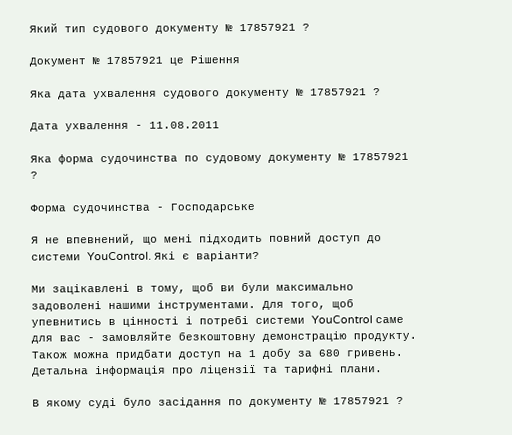Який тип судового документу № 17857921 ?

Документ № 17857921 це Рішення

Яка дата ухвалення судового документу № 17857921 ?

Дата ухвалення - 11.08.2011

Яка форма судочинства по судовому документу № 17857921 ?

Форма судочинства - Господарське

Я не впевнений, що мені підходить повний доступ до системи YouControl. Які є варіанти?

Ми зацікавлені в тому, щоб ви були максимально задоволені нашими інструментами. Для того, щоб упевнитись в цінності і потребі системи YouControl саме для вас - замовляйте безкоштовну демонстрацію продукту. Також можна придбати доступ на 1 добу за 680 гривень.
Детальна інформація про ліцензії та тарифні плани.

В якому cуді було засідання по документу № 17857921 ?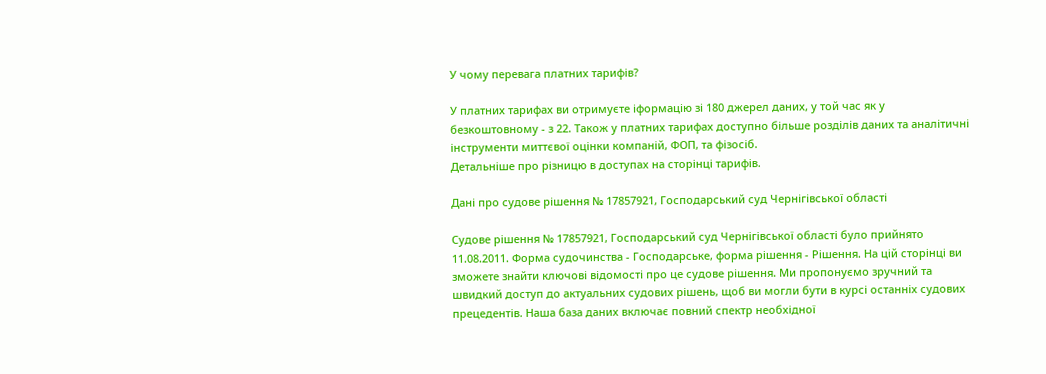У чому перевага платних тарифів?

У платних тарифах ви отримуєте іформацію зі 180 джерел даних, у той час як у безкоштовному - з 22. Також у платних тарифах доступно більше розділів даних та аналітичні інструменти миттєвої оцінки компаній, ФОП, та фізосіб.
Детальніше про різницю в доступах на сторінці тарифів.

Дані про судове рішення № 17857921, Господарський суд Чернігівської області

Судове рішення № 17857921, Господарський суд Чернігівської області було прийнято 11.08.2011. Форма судочинства - Господарське, форма рішення - Рішення. На цій сторінці ви зможете знайти ключові відомості про це судове рішення. Ми пропонуємо зручний та швидкий доступ до актуальних судових рішень, щоб ви могли бути в курсі останніх судових прецедентів. Наша база даних включає повний спектр необхідної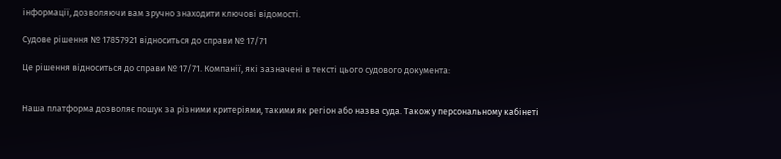інформації, дозволяючи вам зручно знаходити ключові відомості.

Судове рішення № 17857921 відноситься до справи № 17/71

Це рішення відноситься до справи № 17/71. Компанії, які зазначені в тексті цього судового документа:


Наша платформа дозволяє пошук за різними критеріями, такими як регіон або назва суда. Також у персональному кабінеті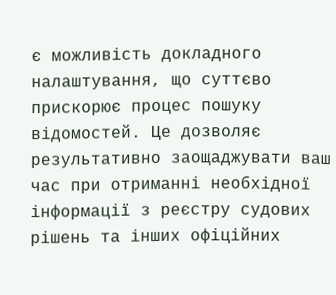є можливість докладного налаштування, що суттєво прискорює процес пошуку відомостей. Це дозволяє результативно заощаджувати ваш час при отриманні необхідної інформації з реєстру судових рішень та інших офіційних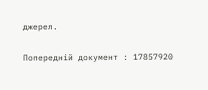джерел.

Попередній документ : 17857920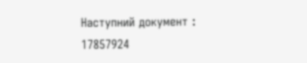Наступний документ : 17857924